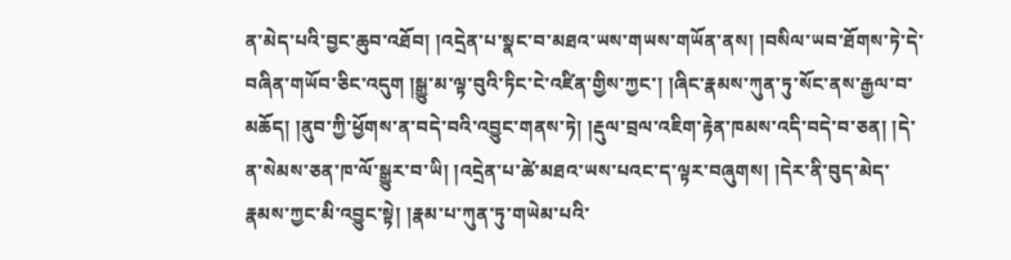ན་མེད་པའི་བྱང་ཆུབ་འཐོབ། །འདྲེན་པ་སྣང་བ་མཐའ་ཡས་གཡས་གཡོན་ནས། །བསིལ་ཡབ་ཐོགས་ཏེ་དེ་བཞིན་གཡོབ་ཅིང་འདུག །སྒྱུ་མ་ལྟ་བུའི་ཏིང་ངེ་འཛིན་གྱིས་ཀྱང་། །ཞིང་རྣམས་ཀུན་ཏུ་སོང་ནས་རྒྱལ་བ་མཆོད། །ནུབ་ཀྱི་ཕྱོགས་ན་བདེ་བའི་འབྱུང་གནས་ཏེ། །རྡུལ་བྲལ་འཇིག་རྟེན་ཁམས་འདི་བདེ་བ་ཅན། །དེ་ན་སེམས་ཅན་ཁ་ལོ་སྒྱུར་བ་ཡི། །འདྲེན་པ་ཚེ་མཐའ་ཡས་པའང་ད་ལྟར་བཞུགས། །དེར་ནི་བུད་མེད་རྣམས་ཀྱང་མི་འབྱུང་སྟེ། །རྣམ་པ་ཀུན་ཏུ་གཡེམ་པའི་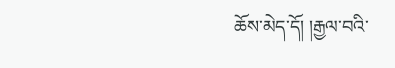ཆོས་མེད་དོ། །རྒྱལ་བའི་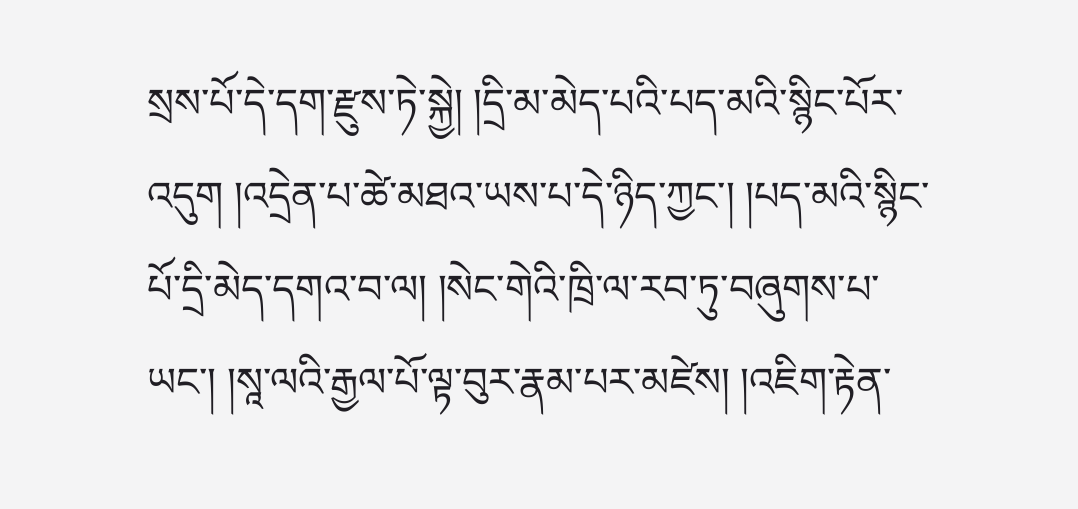སྲས་པོ་དེ་དག་རྫུས་ཏེ་སྐྱེ། །དྲི་མ་མེད་པའི་པད་མའི་སྙིང་པོར་འདུག །འདྲེན་པ་ཚེ་མཐའ་ཡས་པ་དེ་ཉིད་ཀྱང་། །པད་མའི་སྙིང་པོ་དྲི་མེད་དགའ་བ་ལ། །སེང་གེའི་ཁྲི་ལ་རབ་ཏུ་བཞུགས་པ་ཡང་། །སཱ་ལའི་རྒྱལ་པོ་ལྟ་བུར་རྣམ་པར་མཛེས། །འཇིག་རྟེན་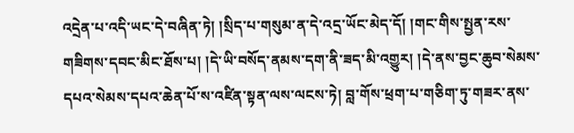འདྲེན་པ་འདི་ཡང་དེ་བཞིན་ཏེ། །སྲིད་པ་གསུམ་ན་དེ་འདྲ་ཡོང་མེད་དོ། །གང་གིས་སྤྱན་རས་གཟིགས་དབང་མིང་ཐོས་པ། །དེ་ཡི་བསོད་ནམས་དག་ནི་ཟད་མི་འགྱུར། །དེ་ནས་བྱང་ཆུབ་སེམས་དཔའ་སེམས་དཔའ་ཆེན་པོ་ས་འཛིན་སྟན་ལས་ལངས་ཏེ། བླ་གོས་ཕྲག་པ་གཅིག་ཏུ་གཟར་ནས་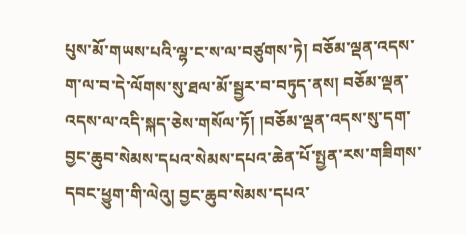པུས་མོ་གཡས་པའི་ལྷ་ང་ས་ལ་བཙུགས་ཏེ། བཅོམ་ལྡན་འདས་ག་ལ་བ་དེ་ལོགས་སུ་ཐལ་མོ་སྦྱར་བ་བཏུད་ནས། བཅོམ་ལྡན་འདས་ལ་འདི་སྐད་ཅེས་གསོལ་ཏོ། །བཅོམ་ལྡན་འདས་སུ་དག་བྱང་ཆུབ་སེམས་དཔའ་སེམས་དཔའ་ཆེན་པོ་སྤྱན་རས་གཟིགས་དབང་ཕྱུག་གི་ལེའུ། བྱང་ཆུབ་སེམས་དཔའ་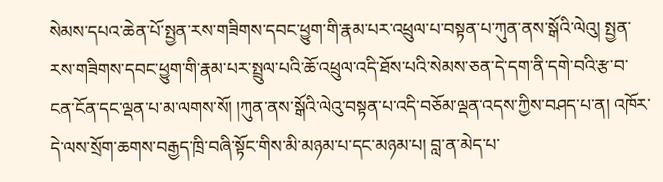སེམས་དཔའ་ཆེན་པོ་སྤྱན་རས་གཟིགས་དབང་ཕྱུག་གི་རྣམ་པར་འཕྲུལ་པ་བསྟན་པ་ཀུན་ནས་སྒོའི་ལེའུ། སྤྱན་རས་གཟིགས་དབང་ཕྱུག་གི་རྣམ་པར་སྤྲུལ་པའི་ཆོ་འཕྲུལ་འདི་ཐོས་པའི་སེམས་ཅན་དེ་དག་ནི་དགེ་བའི་རྩ་བ་ངན་ངོན་དང་ལྡན་པ་མ་ལགས་སོ། །ཀུན་ནས་སྒོའི་ལེའུ་བསྟན་པ་འདི་བཅོམ་ལྡན་འདས་ཀྱིས་བཤད་པ་ན། འཁོར་དེ་ལས་སྲོག་ཆགས་བརྒྱད་ཁྲི་བཞི་སྟོང་གིས་མི་མཉམ་པ་དང་མཉམ་པ། བླ་ན་མེད་པ་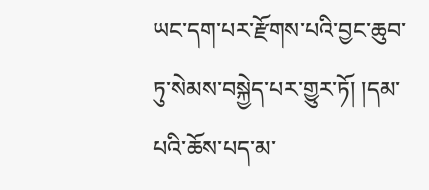ཡང་དག་པར་རྫོགས་པའི་བྱང་ཆུབ་ཏུ་སེམས་བསྐྱེད་པར་གྱུར་ཏོ། །དམ་པའི་ཆོས་པད་མ་